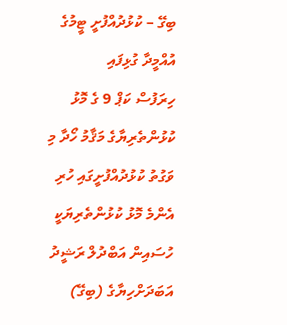ބިގޭ – ކުޅުދުއްފުށީ ޓީމުގެ އުއްމީދާ ގުޅިފައި
ހިރަފުސް ކަޕް 9 ގެ މޮޅު ކުޅުންތެރިޔާގެ މަޤާމު ހޯދާ މި ވަގުތު ކުޅުދުއްފުށީގައި ހުރި އެންމެ މޮޅު ކުޅުންތެރިޔަކީ ހުސައިން އަބްދުލް ރަޝީދު އަބަދަށްހިޔާގެ (ބިގޭ)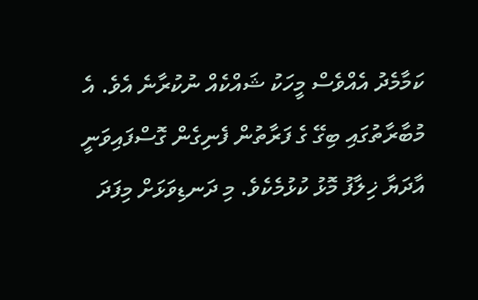ކަމާމެދު އެއްވެސް މީހަކު ޝައްކެއް ނުކުރާނެ އެވެ. އެ މުބާރާތުގައި ބިގޭ ގެ ފަރާތުން ފެނިގެން ގޮސްފައިވަނީ އާދަޔާ ޚިލާފު މޮޅު ކުޅުމެކެވެ. މި ދަނޑިވަޅަށް މިފަދަ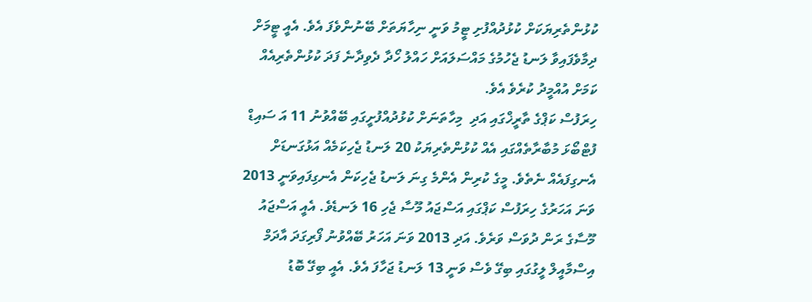ކުޅުންތެރިޔަކަށް ކުޅުދުއްފުށި ޓީމު ވަނީ ނިހާޔަތަށް ބޭނުންވެފަ އެވެ. އެއީ ޓީމަށް ދިމާވެފައިވާ ލަނޑު ޖެހުމުގެ މައްސަލައަށް ހައްލު ހޯދާ ދެވިދާނެ ފަދަ ކުޅުންތެރިއެއް ކަމަށް އުއްމީދު ކުރެވެ އެވެ.
ހިރަފުސް ކަޕްގެ ތާރީޚްގައި އަދި  މިހާތަނަށް ކުޅުދުއްފުށީގައި ބޭއްވުނު 11 އަ ސައިޑް ފުޓްބޯޅަ މުބާރާތެއްގައި އެއް ކުޅުންތެރިޔަކު 20 ލަނޑު ޖެހިކަމެއް އަޅުގަނޑަށް އެނގިފައެއް ނެތެވެ. މީގެ ކުރިން އެންމެ ގިނަ ލަނޑު ޖެހިކަން އެނގިފައިވަނީ 2013 ވަނަ އަހަރުގެ ހިރަފުސް ކަޕްގައި އަސްޖައު މޫސާ ޖެހި 16 ލަނޑެވެ. އެއީ އަސްޖައު މޫސާގެ ރަން ދުވަސް ވަރެވެ. އަދި 2013 ވަނަ އަހަރު ބޭއްވުނު ފޯރިގަދަ އާދަމް އިސްމާއީލް ލީގުގައި ބިގޭ ވެސް ވަނީ 13 ލަނޑު ޖަހާފަ އެވެ. އެއީ ބިގޭ ބޮޑު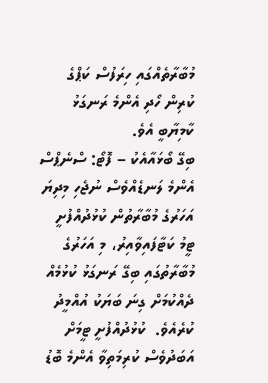މުބާރާތެއްގައި ހިރަފުސް ކަޕްގެ ކުރިން ހޯދި އެންމެ ރަނގަޅު ކާމިޔާބީ އެވެ.
ބިގޭ ބޯޅައާއެކު – ފޮޓޯ: ސްނެޕްސް
އެންމެ ލަނޑެއްވެސް ނުޖެހި މިދިޔަ އަހަރުގެ މުބާރާތުން ކުޅުދުއްފުށީ ޓީމު ކަޓާފައިވާއިރު، މި އަހަރުގެ މުބާރާތުގައި ބިގޭ ރަނގަޅު ކުޅުމެއް ދެއްކުމަށް ގިނަ ބަޔަކު އުއްމީދު ކުރެއެވެ.  ކުޅުދުއްފުށީ ޓީމަށް އަބަދުވެސް ކުރިމަތިވާ އެންމެ ބޮޑު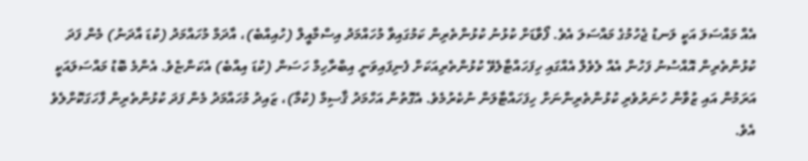އެއް މައްސަލަ އަކީ ލަނޑު ޖެހުމުގެ މައްސަލަ އެވެ. ފޯވާޑަށް ކުޅުނު ކުޅުންތެރިން ކަމުގައިވާ މުހައްމަދު އިސްމާއީލް (ހުއިއްބެ)، އާދަމް މުހައްމަދު (ކުޑަ އާދަނު) މެން ފަދަ ކުޅުންތެރިން އޮއްސުނު ފަހުން އެއް ލެވެލް އެއްގައި ހިފަހައްޓާލެވޭ ކުޅުންތެރިއަކަށް ފެނިފައިވަނީ އިބްރާހިމް ހަސަން (ކުޑަ އިއްބެ) އެކަންޏެވެ. އެންމެ ބޮޑު މައްސަލައަކީ އަރަމުން އައި ޒުވާން ހުނަރުވެރި ކުޅުންތެރިންނަށް ހިފަހައްޓާލަން ނުކެރުމެވެ. އެގޮތުން އަހްމަދު ޤާސިމް (ކުމާ)، ޒައިދު މުހައްމަދު މެން ފަދަ ކުޅުންތެރިން ފާހަގަކޮށްލެވެ އެވެ.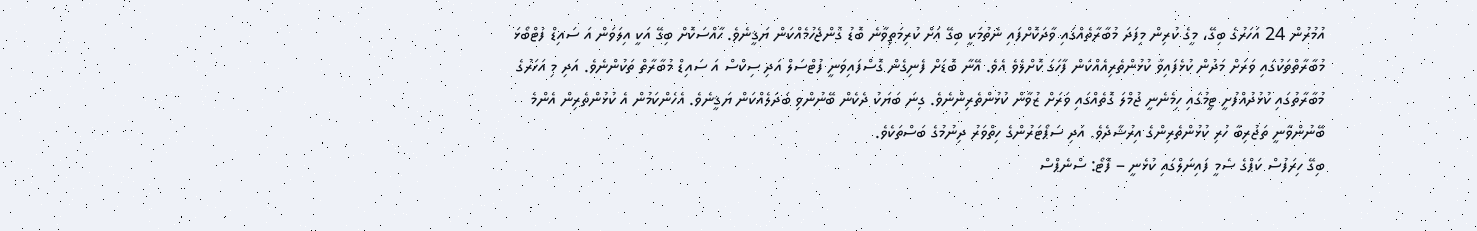އުމުރުން 24 އަހަރުގެ ބިގޭ، މީގެ ކުރިން މިފަދަ މުބާރާތެއްގައި ވާދަކޮށްފައި ނެތުމަކީ ބިގޭ އަށް ކުރިމަތިވާނެ ބޮޑު ގޮންޖެހުމެއްކަން ޔަޤީނެވެ. ހާއްސަކޮށް ބިގޭ އަކީ އިލަވަން އަ ސައިޑް ފުޓްބޯޅަ މުބާރާތްތަކުގައި ވަރަށް މަދުން ކުޅެފައިވާ ކުޅުންތެރިއެއްކަން ފާހަގަ ކޮށްލެވެ އެވެ. އޭނާ ބޮޑަށް ފެނިގެން ގޮސްފައިވަނީ ފުޓްސަލް އަދި ސިކްސް އަ ސައިޑް މުބާރާތް ތަކުންނެވެ. އަދި މި އަހަރުގެ މުބާރާތުގައި ކުޅުދުއްފުށީ ޓީމުގައި ހިމެނެނީ ޖުމްލަ ގޮތެއްގައި ވަރަށް ޒުވާން ކުޅުންތެރިންނެވެ. ގިނަ ބަޔަކު ދެކެން ބޭނުންވި ބަދަލެއްކަން ޔަޤީނެވެ. އެހެންކަމުން އެ ކުޅުންތެރިން އެންމެ ބޭނުންވާނީ ތަޖުރިބާ ހުރި ކުޅުންތެރިންގެ އިރުޝާދެވެ. އަދި ސަޕޯޓަރުންގެ ހިތްވަރު ދިނުމުގެ ބަސްތަކެވެ.
ބިގޭ ހިރަފުސް ކަޕްގެ ސެމީ ފައިނަލްގައި ކުޅެނީ – ފޮޓޯ: ސްނެޕްސް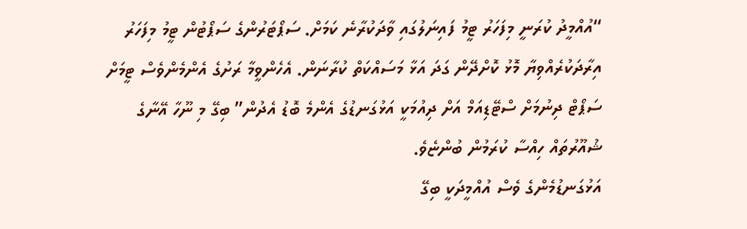“އުއްމީދު ކުރަނީ މިފަހަރު ޓީމު ފައިނަލުގައި ވާދަކުރާނެ ކަމަށް. ސަޕޯޓަރުންގެ ސަޕޯޓުން ޓީމު މިފަހަރު އިރާދަކުރެއްވިޔާ މޮޅު ކޮށްދޭން ގަދަ އަޅާ މަސައްކަތް ކުރާނަން. އެހެންވީމާ ރަށުގެ އެންމެންވެސް ޓީމަށް ސަޕޯޓް ދިނުމަށް ސްޓޭޑިއަމް އަށް ދިއުމަކީ އަޅުގަނޑުގެ އެންމެ ބޮޑު އެދުން” ބިގޭ މި ނޫހާ އޭނާގެ ޝުއޫރުތައް ހިއްސާ ކުރަމުން ބުންޏެވެ.
އަޅުގަނޑުމެންގެ ވެސް އުއްމީދަކީ ބިގޭ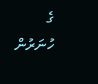ގެ ހުނަރުން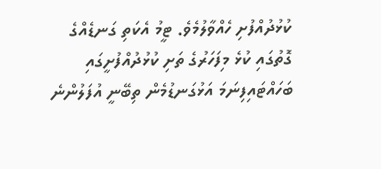ކުޅުދުއްފުށި ހެއްވާލުމެވެ. ޓީމު އެކަތި ގަނޑެއްގެ ގޮތުގައި ކުޅެ މިފަހަރުގެ ތަށި ކުޅުދުއްފުށީގައި ބަހައްޓައިފިނަމަ އަޅުގަނޑުމެން ތިބޭނީ އުފަލުންނެ